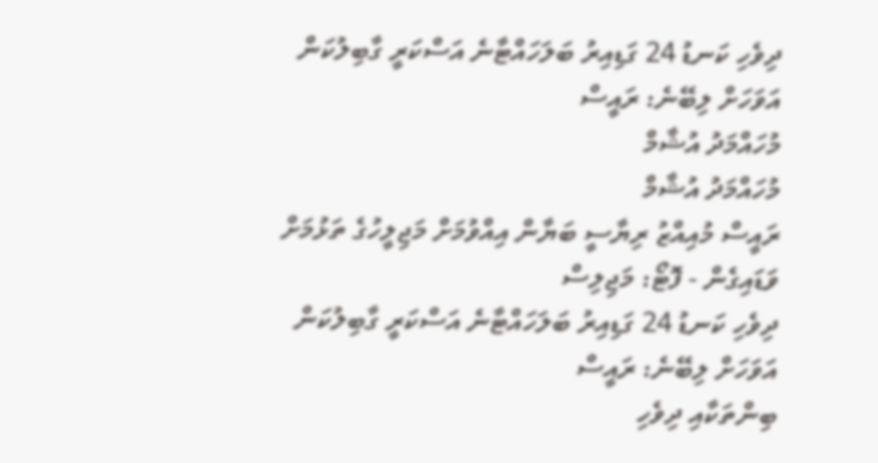ދިވެހި ކަނޑު 24 ގަޑިއިރު ބަލަހައްޓާނެ އަސްކަރީ ގާބިލުކަން އަވަހަށް ލިބޭނެ: ރައީސް
މުހައްމަދު އުޝާމް
މުހައްމަދު އުޝާމް
ރައީސް މުއިއްޒު ރިޔާސީ ބަޔާން އިއްވުމަށް މަޖިލީހުގެ ތަޅުމަށް ވަޑައިގެން - ފޮޓޯ: މަޖިލިސް
ދިވެހި ކަނޑު 24 ގަޑިއިރު ބަލަހައްޓާނެ އަސްކަރީ ގާބިލުކަން އަވަހަށް ލިބޭނެ: ރައީސް
ބިންތަކާއި ދިވެހި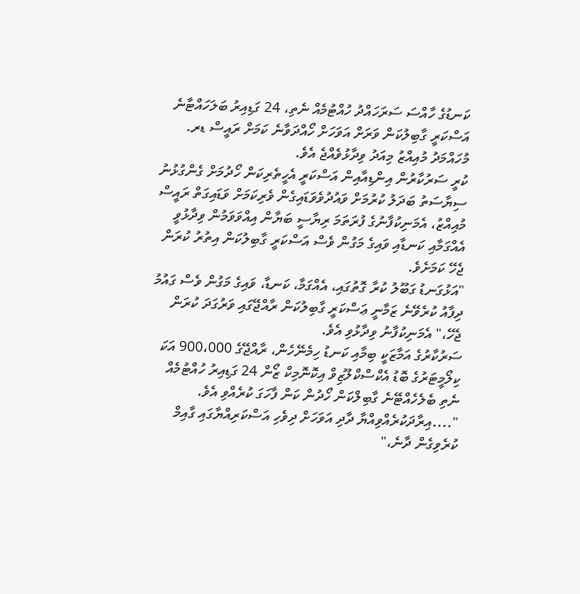ކަނޑުގެ ހާއްސަ ސަރަހައްދު ހުއްޓުމެއް ނެތި، 24 ގަޑިއިރު ބަލަހައްޓާނެ އަސްކަރީ ގާބިލުކަން ވަރަށް އަވަހަށް ހޯއްދަވާނެ ކަމަށް ރައީސް ޑރ. މުހައްމަދު މުއިއްޒު މިއަދު ވިދާޅުވެއްޖެ އެވެ.
ކުރީ ސަރުކާރުން އިންޑިއާއިން އަސްކަރީ އެހީތެރިކަން ހޯދުމަށް ގެންގުޅުނު ސިޔާސަތު ބަދަލު ކުރުމަށް ވައުދުވެވަޑައިގެން ވެރިކަމަށް ވަޑައިގަތް ރައީސް މުއިއްޒު، އެމަނިކުފާނުގެ ފުރަތަމަ ރިޔާސީ ބަޔާން އިއްވަވަމުން ވިދާޅުވީ އެއްގަމާއި ކަނޑާއި ވައިގެ މަގުން ވެސް އަސްކަރީ ގާބިލުކަން އިތުރު ކުރަން ޖެހޭ ކަމަށެވެ.
"އަޅުގަނޑު ގަބޫލު ކުރާ ގޮތުގައި، އެއްގަމާ، ކަނޑާ، ވައިގެ މަގުން ވެސް ގައުމު ދިފާއު ކުރެވޭނެ ޒަމާނީ ޢަސްކަރީ ގާބިލުކަން ރާއްޖޭގައި ވަރުގަދަ ކުރަން ޖެހޭ،" އެމަނިކުފާނު ވިދާޅުވި އެވެ.
ސަރުކާރުގެ އަމާޒަކީ ބިމާއި ކަނޑު ހިމެނޭހެން، ރާއްޖޭގެ 900،000 އަކަ ކިލޯމީޓަރުގެ ބޮޑު އެކްސްކްލޫޒިވް އިކޮނޮމިކް ޒޯން 24 ގަޑިއިރު ހުއްޓުމެއް ނެތި ބެލެހެއްޓޭނެ ގާބިލްކަން ހޯދުން ކަން ފާހަގަ ކުރެއްވި އެވެ.
"....އިރާދަކުރެއްވިއްޔާ ދާދި އަވަހަށް ދިވެހި އަސްކަރިއްޔާގައި ގާއިމް ކުރެވިގެން ދާނެ،"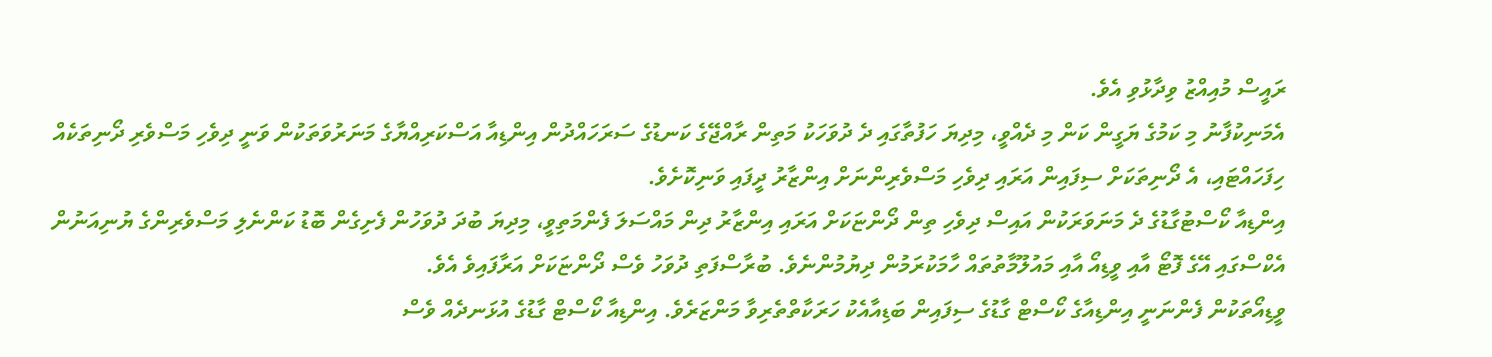ރައީސް މުއިއްޒު ވިދާޅުވި އެވެ.
އެމަނިކުފާނު މި ކަމުގެ ޔަގީން ކަން މި ދެއްވީ، މިދިޔަ ހަފުތާގައި ދެ ދުވަހަކު މަތިން ރާއްޖޭގެ ކަނޑުގެ ސަރަހައްދުން އިންޑިއާ އަސްކަރިއްޔާގެ މަނަރުވަތަކުން ވަނީ ދިވެހި މަސްވެރި ދޯނިތަކެއް ހިފަހައްޓައި، އެ ދޯނިތަކަށް ސިފައިން އަރައި ދިވެހި މަސްވެރިންނަށް އިންޒާރު ދީފައި ވަނިކޮށެވެ.
އިންޑިއާ ކޯސްޓުގާޑުގެ ދެ މަނަވަރަކުން އައިސް ދިވެހި ތިން ދޯންޏަކަށް އަރައި އިންޒާރު ދިން މައްސަލަ ފެންމަތިވީ، މިދިޔަ ބުދަ ދުވަހުން ފެށިގެން ބޮޑު ކަންނެލި މަސްވެރިންގެ ޔުނިއަނުން އެކްސްގައި އޭގެ ފޮޓޯ އާއި ވީޑިއޯ އާއި މައުލޫމާތުތައް ހާމަކުރަމުން ދިޔުމުންނެވެ. ބުރާސްފަތި ދުވަހު ވެސް ދޯންޏަކަށް އަރާފައިވެ އެވެ.
ވީޑިއޯތަކުން ފެންނަނީ އިންޑިއާގެ ކޯސްޓް ގާޑުގެ ސިފައިން ބަޑިއާއެކު ހަރަކާތްތެރިވާ މަންޒަރެވެ. އިންޑިއާ ކޯސްޓް ގާޑުގެ އުޅަނދެއް ވެސް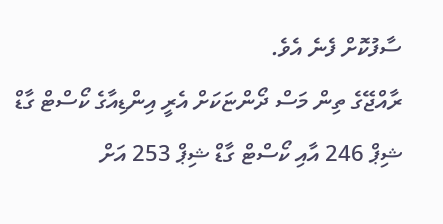ސާފުކޮށް ފެނެ އެވެ.
ރާއްޖޭގެ ތިން މަސް ދޯންޏަކަށް އެރީ އިންޑިއާގެ ކޯސްޓް ގާޑް ޝިޕް 246 އާއި ކޯސްޓް ގާޑް ޝިޕް 253 އަށް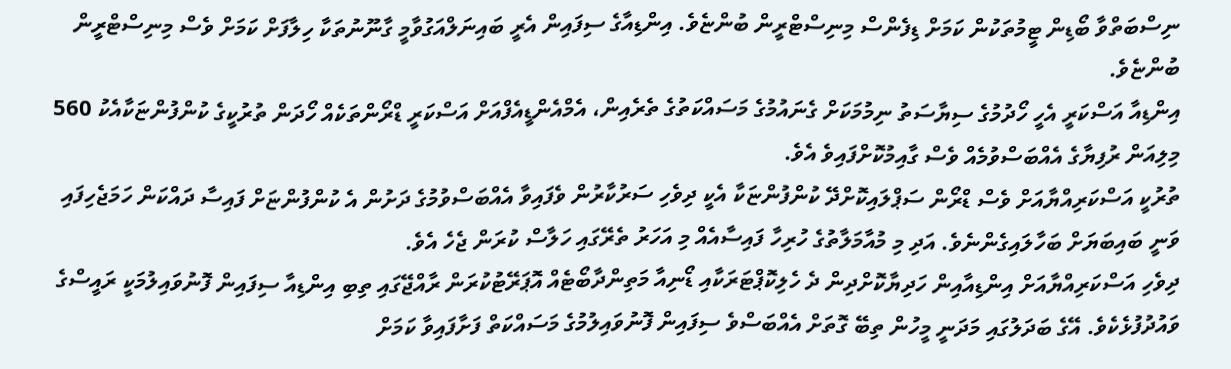ނިސްބަތްވާ ބޯޑިން ޓީމުތަކުން ކަމަށް ޑިފެންސް މިނިސްޓްރީން ބުންޏެވެ. އިންޑިއާގެ ސިފައިން އެރީ ބައިނަލްއަގުވާމީ ގާނޫނުތަކާ ހިލާފަށް ކަމަށް ވެސް މިނިސްޓްރީން ބުންޏެވެ.
އިންޑިއާ އަސްކަރީ އެހީ ހޯދުމުގެ ސިޔާސަތު ނިމުމަކަށް ގެނައުމުގެ މަސައްކަތުގެ ތެރެއިން، އެމްއެންޑީއެފްއަށް އަސްކަރީ ޑްރޯންތަކެއް ހޯދަން ތުރުކީގެ ކުންފުންޏަކާއެކު 560 މިލިއަން ރުފިޔާގެ އެއްބަސްވުމެއް ވެސް ގާއިމުކޮށްފައިވެ އެވެ.
ތުރުކީ އަސްކަރިއްޔާއަށް ވެސް ޑްރޯން ސަޕްލައިކޮށްދޭ ކުންފުންޏަކާ އެކީ ދިވެހި ސަރުކާރުން ވެފައިވާ އެއްބަސްވުމުގެ ދަށުން އެ ކުންފުންޏަށް ފައިސާ ދައްކަން ހަމަޖެހިފައި ވަނީ ބައިބަޔަށް ބަހާލައިގެންނެވެ. އަދި މި މުއާމަލާތުގެ ހުރިހާ ފައިސާއެއް މި އަހަރު ތެރޭގައި ހަލާސް ކުރަން ޖެހެ އެވެ.
ދިވެހި އަސްކަރިއްޔާއަށް އިންޑިއާއިން ހަދިޔާކޮށްދިން ދެ ހެލިކޮޕްޓަރަކާއި ޑޯނިއާ މަތިންދާބޯޓެއް އޮޕަރޭޓުކުރަން ރާއްޖޭގައި ތިބި އިންޑިއާ ސިފައިން ފޮނުވައިލުމަކީ ރައީސްގެ ވައުދުފުޅެކެވެ. އޭގެ ބަދަލުގައި މަދަނީ މީހުން ތިބޭ ގޮތަށް އެއްބަސްވެ ސިފައިން ފޮނުވައިލުމުގެ މަސައްކަތް ފަށާފައިވާ ކަމަށް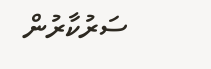ސަރުކާރުން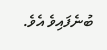ބުނެފައިވެ އެވެ.